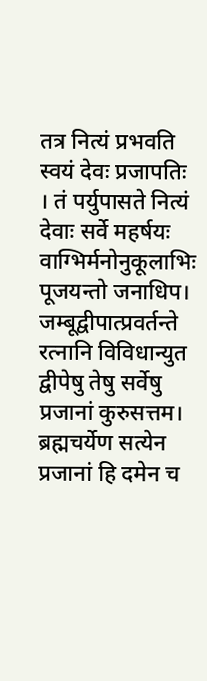तत्र नित्यं प्रभवति स्वयं देवः प्रजापतिः । तं पर्युपासते नित्यं देवाः सर्वे महर्षयः
वाग्भिर्मनोनुकूलाभिः पूजयन्तो जनाधिप। जम्बूद्वीपात्प्रवर्तन्ते रत्नानि विविधान्युत
द्वीपेषु तेषु सर्वेषु प्रजानां कुरुसत्तम। ब्रह्मचर्येण सत्येन प्रजानां हि दमेन च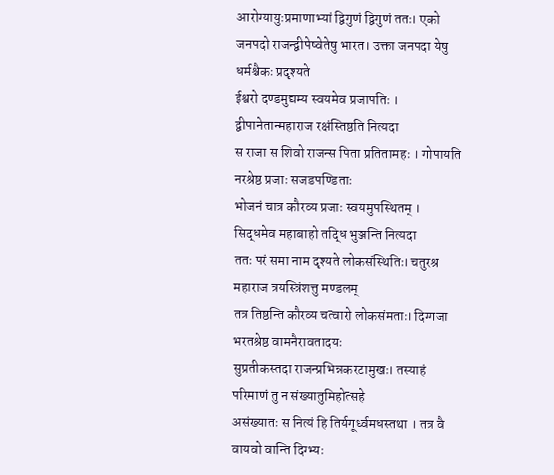आरोग्यायुःप्रमाणाभ्यां द्विगुणं द्विगुणं ततः। एको जनपदो राजन्द्वीपेष्वेतेषु भारत। उक्ता जनपदा येषु धर्मश्चैकः प्रदृश्यते
ईश्वरो दण्डमुद्यम्य स्वयमेव प्रजापतिः । द्वीपानेतान्महाराज रक्षंस्तिष्ठति नित्यदा
स राजा स शिवो राजन्स पिता प्रतितामहः । गोपायति नरश्रेष्ठ प्रजाः सजडपण्डिताः
भोजनं चात्र कौरव्य प्रजाः स्वयमुपस्थितम् । सिद्धमेव महाबाहो तद्धि भुञ्जन्ति नित्यदा
ततः परं समा नाम दृश्यते लोकसंस्थितिः। चतुरश्र महाराज त्रयस्त्रिंशत्तु मण्डलम्
तत्र तिष्ठन्ति कौरव्य चत्वारो लोकसंमताः। दिग्गजा भरतश्रेष्ठ वामनैरावतादयः
सुप्रतीकस्तदा राजन्प्रभिन्नकरटामुखः। तस्याहं परिमाणं तु न संख्यातुमिहोत्सहे
असंख्यातः स नित्यं हि तिर्यगूर्ध्वमधस्तथा । तत्र वै वायवो वान्ति दिग्भ्यः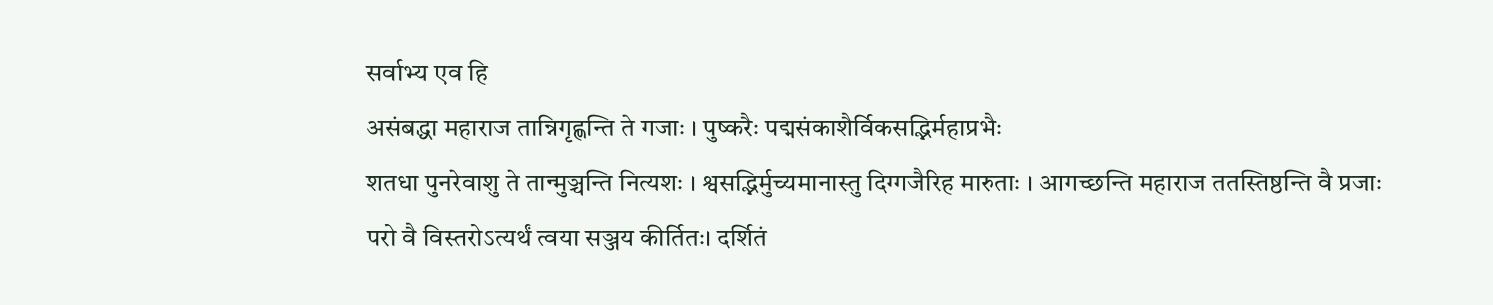सर्वाभ्य एव हि
असंबद्धा महाराज तान्निगृह्णन्ति ते गजाः । पुष्करैः पद्मसंकाशैर्विकसद्भिर्महाप्रभैः
शतधा पुनरेवाशु ते तान्मुञ्चन्ति नित्यशः । श्वसद्भिर्मुच्यमानास्तु दिग्गजैरिह मारुताः । आगच्छन्ति महाराज ततस्तिष्ठन्ति वै प्रजाः
परो वै विस्तरोऽत्यर्थं त्वया सञ्जय कीर्तितः। दर्शितं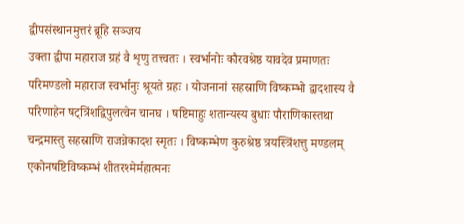द्वीपसंस्थानमुत्तरं ब्रूहि सञ्जय
उक्ता द्वीपा महाराज ग्रहं वै शृणु तत्त्वतः । स्वर्भानोः कौरवश्रेष्ठ यावदेव प्रमाणतः
परिमण्डलो महाराज स्वर्भानुः श्रूयते ग्रहः । योजनानां सहस्राणि विष्कम्भो द्वादशास्य वै
परिणाहेन षट्त्रिंशद्विपुलत्वेन चानघ । षष्टिमाहुः शतान्यस्य बुधाः पौराणिकास्तथा
चन्द्रमास्तु सहस्राणि राजन्नेकादश स्मृतः । विष्कम्भेण कुरुश्रेष्ठ त्रयस्त्रिंशत्तु मण्डलम्
एकोनषष्टिविष्कम्भं शीतरश्मेर्महात्मनः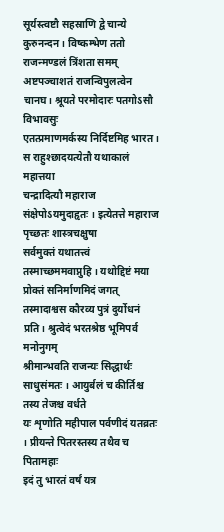सूर्यस्त्वष्टौ सहस्राणि द्वे चान्ये कुरुनन्दन। विष्कम्भेण ततो राजन्मण्डलं त्रिंशता समम्
अष्टपञ्चाशतं राजन्विपुलत्वेन चानघ। श्रूयते परमोदारः पतगोऽसौ विभावसुः
एतत्प्रमाणमर्कस्य निर्दिष्टमिह भारत । स राहुश्छादयत्येतौ यथाकालं महात्तया
चन्द्रादित्यौ महाराज संक्षेपोऽयमुदाहृतः । इत्येतत्ते महाराज पृच्छतः शास्त्रचक्षुषा
सर्वमुक्तं यथातत्त्वं तस्माच्छममवाप्नुहि । यथोद्दिष्टं मया प्रोक्तं सनिर्माणमिदं जगत्
तस्मादाश्वस कौरव्य पुत्रं दुर्योधनं प्रति। श्रुत्वेदं भरतश्रेष्ठ भूमिपर्व मनोनुगम्
श्रीमान्भवति राजन्यः सिद्धार्थः साधुसंमतः । आयुर्बलं च कीर्तिश्च तस्य तेजश्च वर्धते
यः शृणोति महीपाल पर्वणीदं यतव्रतः । प्रीयन्ते पितरस्तस्य तथैव च पितामहाः
इदं तु भारतं वर्षं यत्र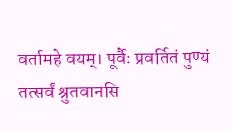वर्तामहे वयम्। पूर्वैः प्रवर्तितं पुण्यं तत्सर्वं श्रुतवानसि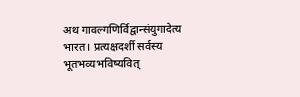अथ गावल्गणिर्विद्वान्संयुगादेत्य भारत। प्रत्यक्षदर्शी सर्वस्य भूतभव्यभविष्यवित्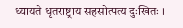ध्यायते धृतराष्ट्राय सहसोत्पत्य दुःखितः ।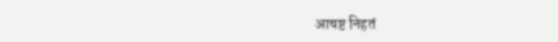आचष्ट निहतं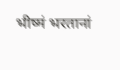भीष्मं भरतानां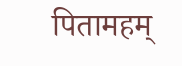पितामहम्